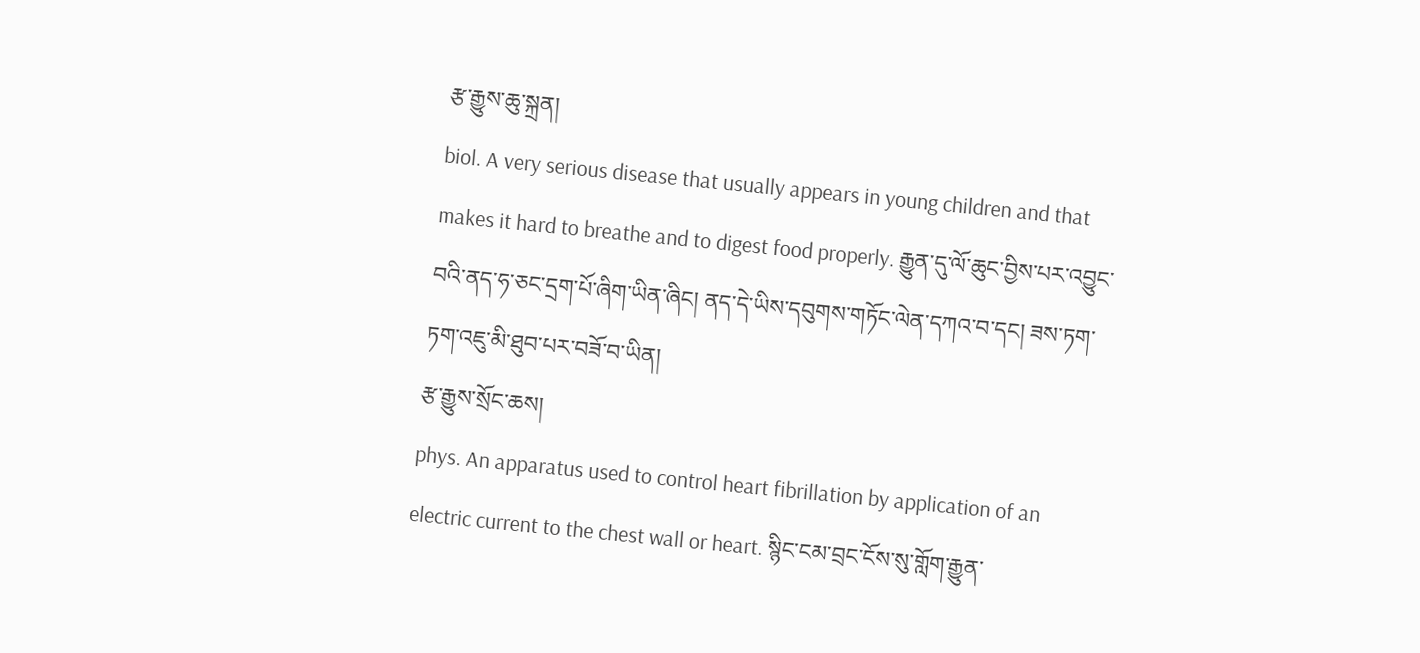རྩ་རྒྱུས་ཆུ་སྐྲན།
biol. A very serious disease that usually appears in young children and that makes it hard to breathe and to digest food properly. རྒྱུན་དུ་ལོ་ཆུང་བྱིས་པར་འབྱུང་བའི་ནད་ཧ་ཅང་དྲག་པོ་ཞིག་ཡིན་ཞིང། ནད་དེ་ཡིས་དབུགས་གཏོང་ལེན་དཀའ་བ་དང། ཟས་ཏག་ཏག་འཇུ་མི་ཐུབ་པར་བཟོ་བ་ཡིན།
རྩ་རྒྱུས་སྲོང་ཆས།
phys. An apparatus used to control heart fibrillation by application of an electric current to the chest wall or heart. སྙིང་ངམ་བྲང་ངོས་སུ་གློག་རྒྱུན་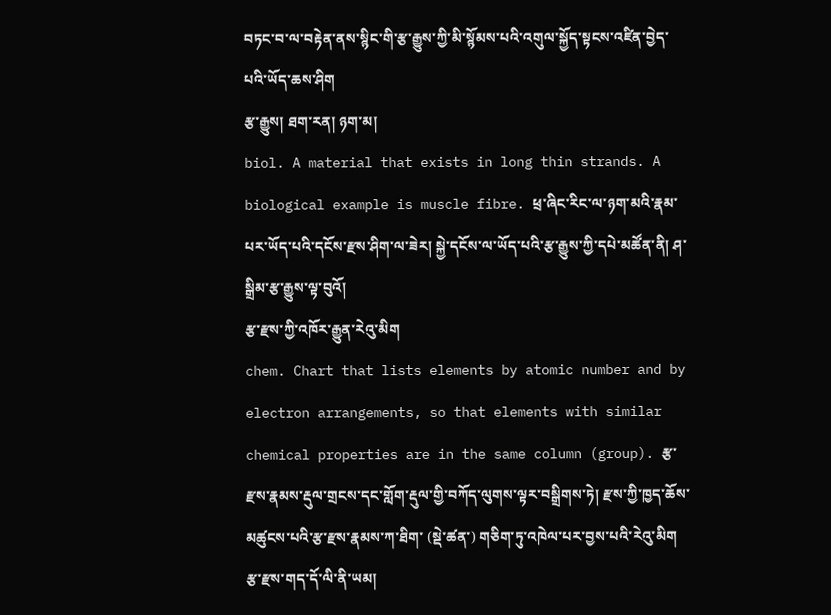བཏང་བ་ལ་བརྟེན་ནས་སྙིང་གི་རྩ་རྒྱུས་ཀྱི་མི་སྙོམས་པའི་འགུལ་སྐྱོད་སྟངས་འཛིན་བྱེད་པའི་ཡོད་ཆས་ཤིག
རྩ་རྒྱུས། ཐག་རན། ཉག་མ།
biol. A material that exists in long thin strands. A biological example is muscle fibre. ཕྲ་ཞིང་རིང་ལ་ཉག་མའི་རྣམ་པར་ཡོད་པའི་དངོས་རྫས་ཤིག་ལ་ཟེར། སྐྱེ་དངོས་ལ་ཡོད་པའི་རྩ་རྒྱུས་ཀྱི་དཔེ་མཚོན་ནི། ཤ་སྒྲིམ་རྩ་རྒྱུས་ལྟ་བུའོ།
རྩ་རྫས་ཀྱི་འཁོར་རྒྱུན་རེའུ་མིག
chem. Chart that lists elements by atomic number and by electron arrangements, so that elements with similar chemical properties are in the same column (group). རྩ་རྫས་རྣམས་རྡུལ་གྲངས་དང་གློག་རྡུལ་གྱི་བཀོད་ལུགས་ལྟར་བསྒྲིགས་ཏེ། རྫས་ཀྱི་ཁྱད་ཆོས་མཚུངས་པའི་རྩ་རྫས་རྣམས་ཀ་ཐིག་ (སྡེ་ཚན་) གཅིག་ཏུ་འཁེལ་པར་བྱས་པའི་རེའུ་མིག
རྩ་རྫས་གད་དོ་ལི་ནི་ཡམ།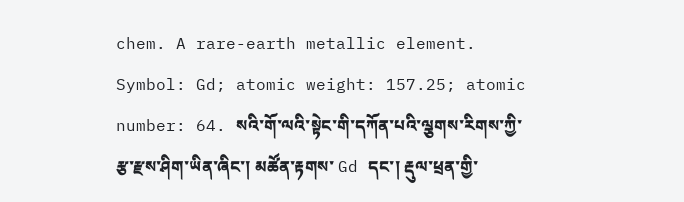chem. A rare-earth metallic element. Symbol: Gd; atomic weight: 157.25; atomic number: 64. སའི་གོ་ལའི་སྟེང་གི་དཀོན་པའི་ལྕགས་རིགས་ཀྱི་རྩ་རྫས་ཤིག་ཡིན་ཞིང་། མཚོན་རྟགས་ Gd དང་། རྡུལ་ཕྲན་གྱི་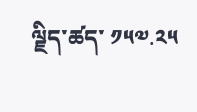ལྗིད་ཚད་ ༡༥༧.༢༥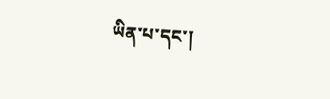ཡིན་པ་དང་།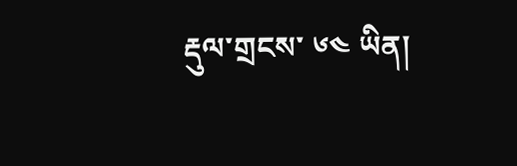རྡུལ་གྲངས་ ༦༤ ཡིན།